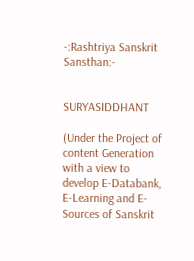-:Rashtriya Sanskrit Sansthan:-


SURYASIDDHANT

(Under the Project of content Generation with a view to develop E-Databank,
E-Learning and E-Sources of Sanskrit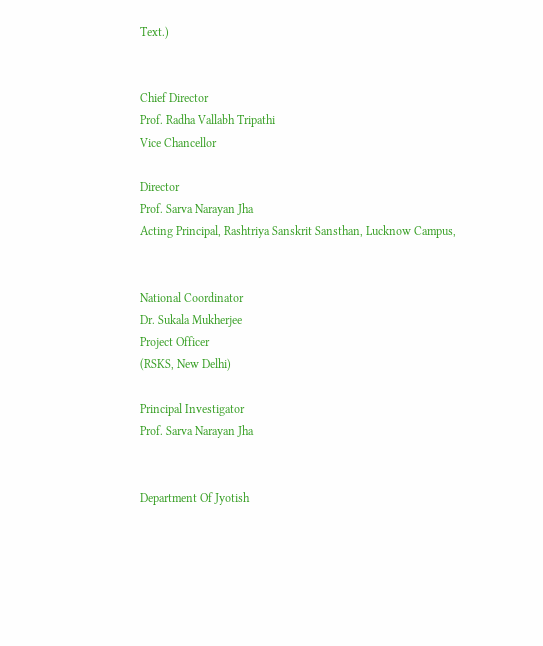Text.)


Chief Director
Prof. Radha Vallabh Tripathi
Vice Chancellor

Director
Prof. Sarva Narayan Jha
Acting Principal, Rashtriya Sanskrit Sansthan, Lucknow Campus,


National Coordinator
Dr. Sukala Mukherjee
Project Officer
(RSKS, New Delhi)

Principal Investigator
Prof. Sarva Narayan Jha


Department Of Jyotish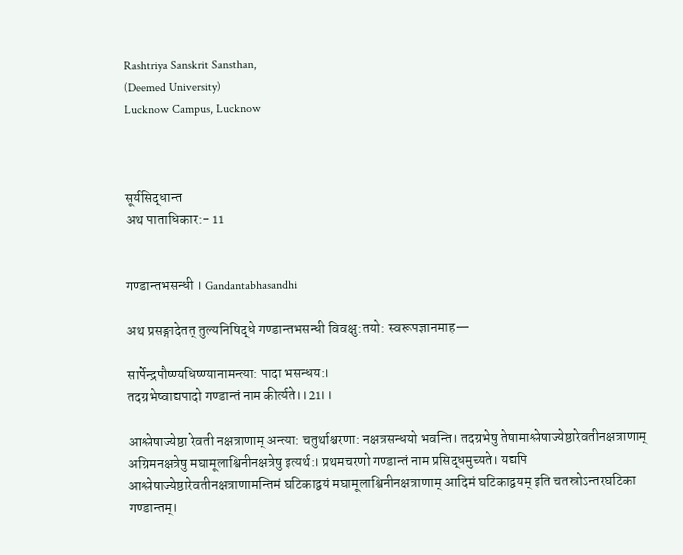Rashtriya Sanskrit Sansthan,
(Deemed University)
Lucknow Campus, Lucknow



सूर्यसिद्धान्त
अथ पाताधिकार:- 11


गण्डान्तभसन्धी । Gandantabhasandhi

अथ प्रसङ्गादेतत् तुल्यनिषिद्धे गण्डान्तभसन्धी विवक्षु:तयो: स्वरूपज्ञानमाह—

सार्पेन्द्रपौष्ण्यधिष्ण्यानामन्त्या: पादा भसन्धय:।
तदग्रभेष्वाद्यपादो गण्डान्तं नाम कीर्त्यते।।21।।

आश्लेषाज्येष्ठा रेवती नक्षत्राणाम् अन्त्या: चतुर्थाश्चरणा: नक्षत्रसन्धयो भवन्ति। तदग्रभेषु तेषामाश्लेषाज्येष्ठारेवतीनक्षत्राणाम् अग्रिमनक्षत्रेषु मघामूलाश्विनीनक्षत्रेषु इत्यर्थ:। प्रथमचरणो गण्डान्तं नाम प्रसिद्धमुच्यते। यद्यपि आश्लेषाज्येष्ठारेवतीनक्षत्राणामन्तिमं घटिकाद्वयं मघामूलाश्विनीनक्षत्राणाम् आदिमं घटिकाद्वयम् इति चतस्रोऽन्तरघटिका गण्डान्तम्।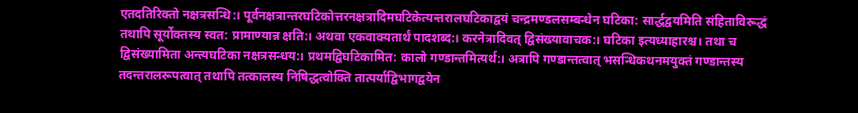एतदतिरिक्तो नक्षत्रसन्धि:। पूर्वनक्षत्रान्तरघटिकोत्तरनक्षत्रादिमघटिकेत्यन्तरालघटिकाद्वयं चन्द्रमण्डलसम्बन्धेन घटिका: सार्द्धद्वयमिति संहिताविरूद्धं तथापि सूर्योक्तस्य स्वत: प्रामाण्यान्न क्षति:। अथवा एकवाक्यतार्थं पादशब्द:। करनेत्रादिवत् द्विसंख्यावाचक:। घटिका इत्यध्याहारश्च। तथा च द्विसंख्यामिता अन्त्यघटिका नक्षत्रसन्धय:। प्रथमद्विघटिकामित: कालो गण्डान्तमित्यर्थ:। अत्रापि गण्डान्तत्वात् भसन्धिकथनमयुक्तं गण्डान्तस्य तदन्तरालरूपत्वात् तथापि तत्कालस्य निषिद्धत्वोक्ति तात्पर्याद्विभागद्वयेन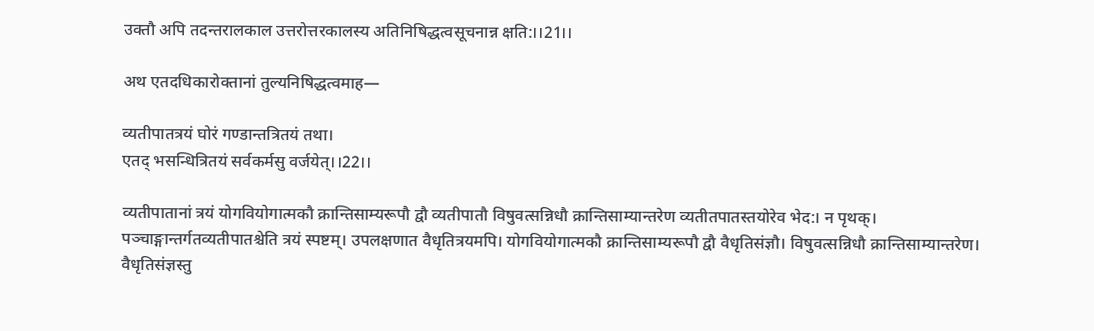उक्तौ अपि तदन्तरालकाल उत्तरोत्तरकालस्य अतिनिषिद्धत्वसूचनान्न क्षति:।।21।।

अथ एतदधिकारोक्तानां तुल्यनिषिद्धत्वमाह—

व्यतीपातत्रयं घोरं गण्डान्तत्रितयं तथा।
एतद् भसन्धित्रितयं सर्वकर्मसु वर्जयेत्।।22।।

व्यतीपातानां त्रयं योगवियोगात्मकौ क्रान्तिसाम्यरूपौ द्वौ व्यतीपातौ विषुवत्सन्निधौ क्रान्तिसाम्यान्तरेण व्यतीतपातस्तयोरेव भेद:। न पृथक्। पञ्चाङ्गान्तर्गतव्यतीपातश्चेति त्रयं स्पष्टम्। उपलक्षणात वैधृतित्रयमपि। योगवियोगात्मकौ क्रान्तिसाम्यरूपौ द्वौ वैधृतिसंज्ञौ। विषुवत्सन्निधौ क्रान्तिसाम्यान्तरेण। वैधृतिसंज्ञस्तु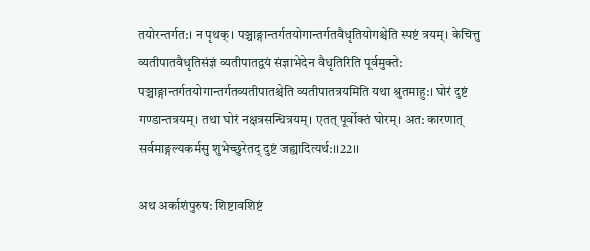तयोरन्तर्गत:। न पृथक्। पञ्चाङ्गान्तर्गतयोगान्तर्गतवैधृतियोगश्चेति स्पष्टं त्रयम्। केचित्तु व्यतीपातवैधृतिसंज्ञं व्यतीपातद्वयं संज्ञाभेदेन वैधृतिरिति पूर्वमुक्ते: पञ्चाङ्गान्तर्गतयोगान्तर्गतव्यतीपातश्चेति व्यतीपातत्रयमिति यथा श्रुतमाहु:। घोरं दुष्टं गण्डान्तत्रयम्। तथा घोरं नक्षत्रसन्धित्रयम्। एतत् पूर्वोक्तं घोरम्। अत: कारणात् सर्वमाङ्गल्यकर्मसु शुभेच्छुरेतद् दुष्टं जह्यादित्यर्थ:।।22।।

अथ अर्काशंपुरुष: शिष्टावशिष्टं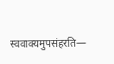स्ववाक्यमुपसंहरति—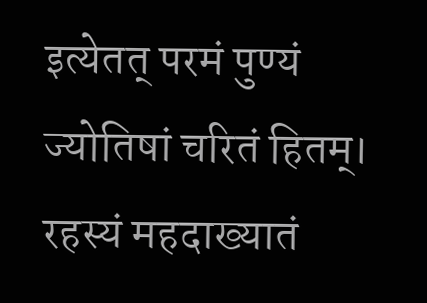इत्येतत् परमं पुण्यं ज्योतिषां चरितं हितम्।
रहस्यं महदाख्यातं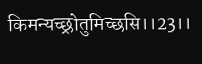किमन्यच्छ्रोतुमिच्छसि।।23।।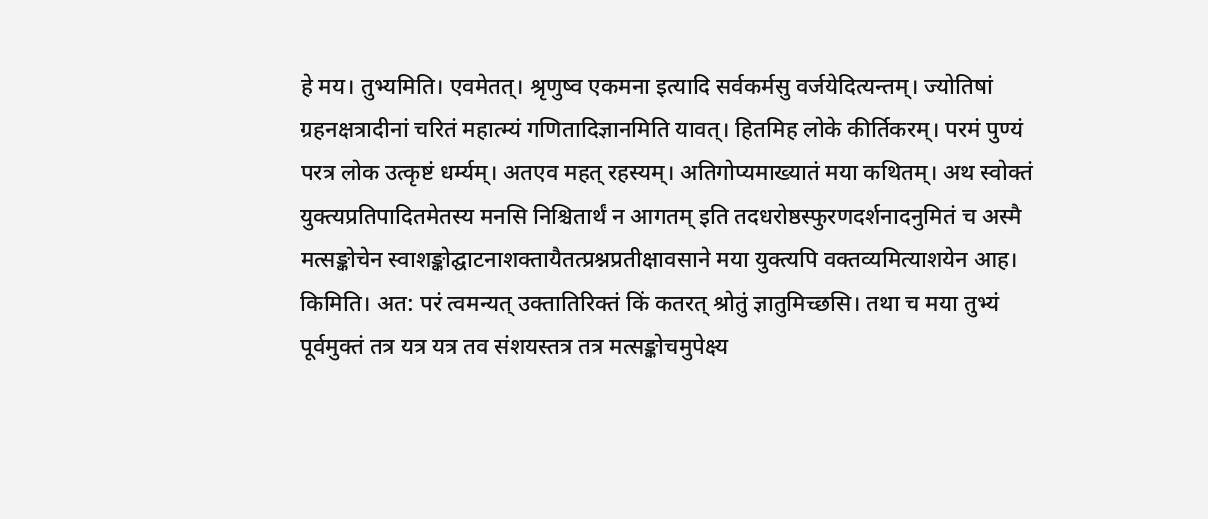हे मय। तुभ्यमिति। एवमेतत्। श्रृणुष्व एकमना इत्यादि सर्वकर्मसु वर्जयेदित्यन्तम्। ज्योतिषां ग्रहनक्षत्रादीनां चरितं महात्म्यं गणितादिज्ञानमिति यावत्। हितमिह लोके कीर्तिकरम्। परमं पुण्यं परत्र लोक उत्कृष्टं धर्म्यम्। अतएव महत् रहस्यम्। अतिगोप्यमाख्यातं मया कथितम्। अथ स्वोक्तं युक्त्यप्रतिपादितमेतस्य मनसि निश्चितार्थं न आगतम् इति तदधरोष्ठस्फुरणदर्शनादनुमितं च अस्मै मत्सङ्कोचेन स्वाशङ्कोद्घाटनाशक्तायैतत्प्रश्नप्रतीक्षावसाने मया युक्त्यपि वक्तव्यमित्याशयेन आह। किमिति। अत: परं त्वमन्यत् उक्तातिरिक्तं किं कतरत् श्रोतुं ज्ञातुमिच्छसि। तथा च मया तुभ्यं पूर्वमुक्तं तत्र यत्र यत्र तव संशयस्तत्र तत्र मत्सङ्कोचमुपेक्ष्य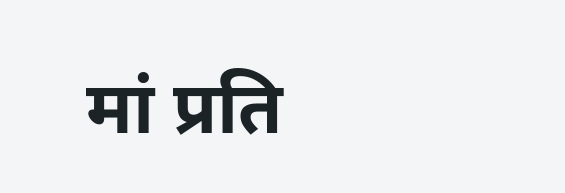मां प्रति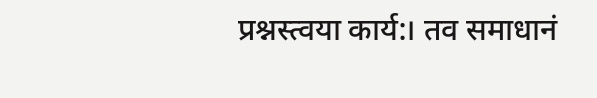प्रश्नस्त्वया कार्य:। तव समाधानं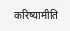करिष्यामीति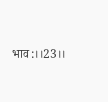भाव:।।23।।